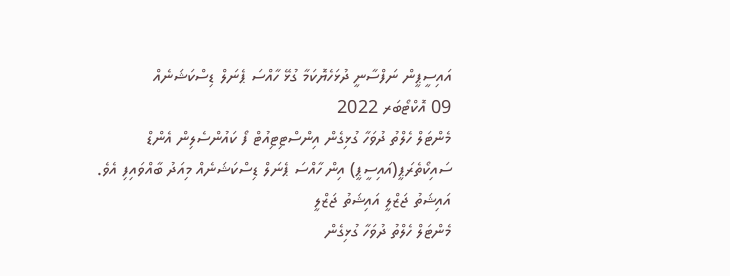އައިސީޕީން ނަފްސާނީ ދުޅަހެޔޮކަމާ ގުޅޭ ހާއްސަ ޕެނަލް ޑިސްކަޝަނެއް
09 އޮކްޓޯބަރ 2022
މެންޓަލް ހެލްތު ދުވަހާ ގުޅިގެން އިންސްޓިޓިއުޓް ފޯ ކައުންސެލިން އެންޑް ސައިކޯތެރަޕީ(އައިސީޕީ) އިން ހާއްސަ ޕެނަލް ޑިސްކަޝަނެއް މިއަދު ބާއްވައިފި އެވެ.
އައިޝަތު ޖަޒްލީ އައިޝަތު ޖަޒްލީ
މެންޓަލް ހެލްތު ދުވަހާ ގުޅިގެން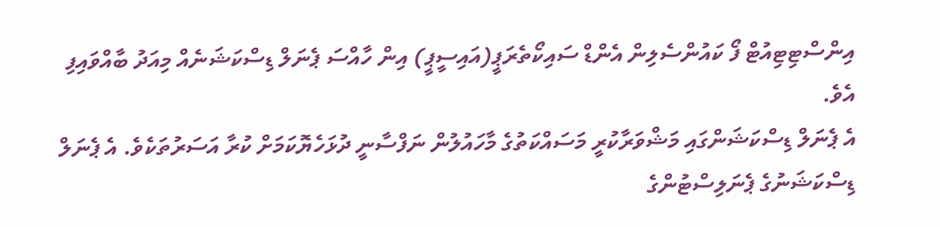އިންސްޓިޓިއުޓް ފޯ ކައުންސެލިން އެންޑް ސައިކޯތެރަޕީ(އައިސީޕީ) އިން ހާއްސަ ޕެނަލް ޑިސްކަޝަނެއް މިއަދު ބާއްވައިފި އެވެ.
އެ ޕެނަލް ޑިސްކަޝަންގައި މަޝްވަރާކުރީ މަސައްކަތުގެ މާހައުލުން ނަފްސާނީ ދުޅަހެޔޮކަމަށް ކުރާ އަސަރުތަކެވެ. އެ ޕެނަލް ޑިސްކަޝަނުގެ ޕެނަލިސްޓުންގެ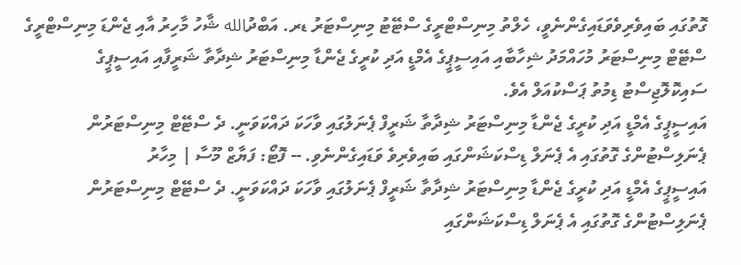ގޮތުގައި ބައިވެރިވެވަޑައިގެންނެވީ، ހެލްތު މިނިސްޓްރީގެ ސްޓޭޓު މިނިސްޓަރު ޑރ. އަބްދުالله ޝާހު މާހިރު އާއި ޖެންޑަ މިނިސްޓްރީގެ ސްޓޭޓް މިނިސްޓަރު މުހައްމަދު ޝިހާބާއި އައިސީޕީގެ އެމްޑީ އަދި ކުރީގެ ޖެންޑާ މިނިސްޓަރު ޝިދާތާ ޝަރީފާއި އައިސީޕީގެ ސައިކޮލޮޖިސްޓު ޑިމުތު ޕަސްކުއަލް އެވެ.
އައިސީޕީގެ އެމްޑީ އަދި ކުރީގެ ޖެންޑާ މިނިސްޓަރު ޝިދާތާ ޝަރީފް ޕެނަލުގައި ވާހަކަ ދައްކަވަނީ. ދެ ސްޓޭޓް މިނިސްޓަރުން ޕެނަލިސްޓުންގެ ގޮތުގައި އެ ޕެނަލް ޑިސްކަޝަންގައި ބައިވެރިވެ ވަޑައިގެންނެވި. -- ފޮޓޯ: ފަޔާޒް މޫސާ | މިހާރު
އައިސީޕީގެ އެމްޑީ އަދި ކުރީގެ ޖެންޑާ މިނިސްޓަރު ޝިދާތާ ޝަރީފް ޕެނަލުގައި ވާހަކަ ދައްކަވަނީ. ދެ ސްޓޭޓް މިނިސްޓަރުން ޕެނަލިސްޓުންގެ ގޮތުގައި އެ ޕެނަލް ޑިސްކަޝަންގައި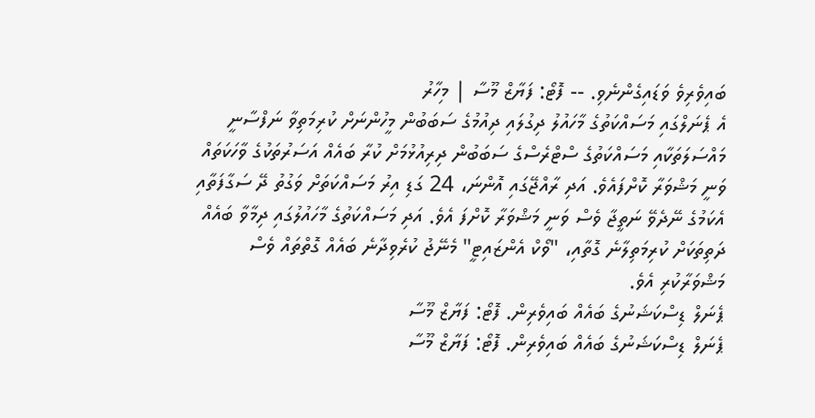ބައިވެރިވެ ވަޑައިގެންނެވި. -- ފޮޓޯ: ފަޔާޒް މޫސާ | މިހާރު
އެ ޕެނަލްގައި މަސައްކަތުގެ މާހައުލު ދިގުލައި ދިއުމުގެ ސަބަބުން މީހުންނަށް ކުރިމަތިވާ ނަފްސާނީ މައްސަލަތަކާއި މަސައްކަތުގެ ސްޓްރެސްގެ ސަބަބުން ދިރިއުޅުމަށް ކުރާ ބައެއް އަސަރުތަކުގެ ވާހަކަތައް ވަނީ މަޝްވަރާ ކޮށްފައެވެ. އަދި ރާއްޖޭގައި އޮންނަ، 24 ގަޑި އިރު މަސައްކަތަށް ވަގުތު ދޭ ސަގާފަތާއި އެކަމުގެ ނޭދެވޭ ނަތީޖާ ވެސް ވަނީ މަޝްވަރާ ކޮށްފަ އެވެ. އަދި މަސައްކަތުގެ މާހައުލުގައި ދިމާވާ ބައެއް ދަތިތަކަށް ކުރިމަތިލާނެ ގޮތާއި، "ވޯކް އެންޒައިޓީ" މެނޭޖު ކުރެވިދާނެ ބައެއް ގޮތްތައް ވެސް މަޝްވަރާކުރި އެވެ.
ޕެނަލް ޑިސްކަޝަނުގެ ބައެއް ބައިވެރިން. ފޮޓޯ: ފަޔާޒް މޫސާ
ޕެނަލް ޑިސްކަޝަނުގެ ބައެއް ބައިވެރިން. ފޮޓޯ: ފަޔާޒް މޫސާ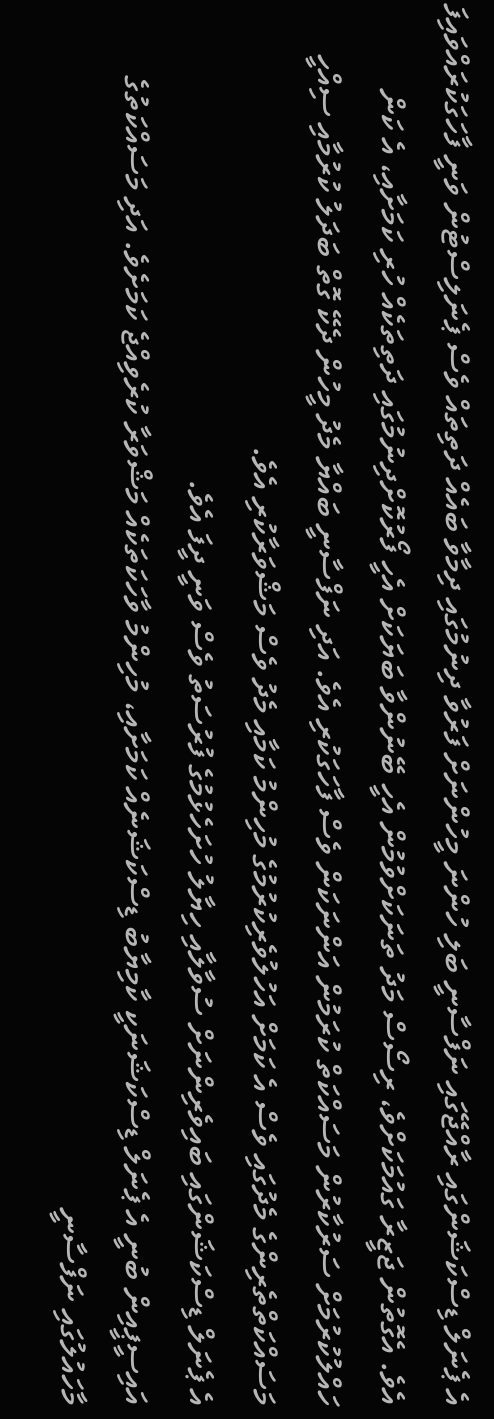އެ ޕެނަލް ޑިސްކަޝަންގައި ރާއްޖޭގައި ނަފްސާނީ ބަލި ހުންނަ މީހުންނަށް ފަރުވާ ދިނުމުގައި ދިމާވާ ބައެއް ދަތިތައް ވެސް ޕެނަލިސްޓުން ވަނީ ފާހަގަކުރައްވައިފަ އެވެ. އެގޮތުން ޖަޒީރާ ގައުމަކަށްވެ، ރިސޯސް މަދު ތަނަކަށްވުމުން އެހީ ބޭނުންވާ ބަޔަކަށް އެހީ ފޯރުކޮށްދިނުމުގައި ދަތިތަކެއް ހުރި ކަމަށާއި، އެ ކަން ހައްލުކުރުމަށް ސަރުކާރުން މަސައްކަތް ކުރަމުން އަންނަކަން ވެސް ފާހަގަކުރި އެވެ. އަދި ނަފްސާނީ ބައްޔާ މެދު މީހުން ދެކޭ ގޮތް ބަދަލު ކުރުމާއި ސިއްހީ މަސައްކަތްތެރިންގެ މެދުގައި ވެސް އެ ކަމަށް އަހުލުވެރިކުރުމުގެ މުހިންމު ކަމާއި މެދު ވެސް މަޝްވަރާކުރި އެވެ.
އެ ޕެނަލް ޑިސްކަޝަންގައި ބައިވެރިންނަށް ސުވާލާއި ހިޔާލު ހުށަހެޅުމުގެ ފުރުސަތު ވެސް ވަނީ ދީފަ އެވެ.
އައިސީޕީއިން ބުނީ އެ ޕެނަލް ޑިސްކަޝަނަކީ ކާމިޔާބު ޑިސްކަޝަނެއް ކަމަށާއި، މުހިންމު ވާހަކަތަކެއް މަޝްވަރާ ކުރެވިއްޖެ ކަމަށެވެ. އަދި މަސައްކަތުގެ މާހައުލުގައި ނަފްސާނީ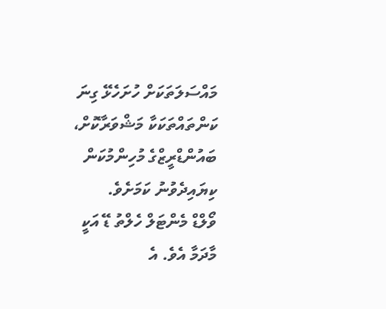މައްސަލަތަކަށް ހުށަހެޅޭ ގިނަ ކަންތައްތަކަކާ މަޝްވަރާކޮށް، ބައުންޑްރީޒްގެ މުހިންމުކަން ކިޔައިދެވުނު ކަމަށެވެ.
ވޯލްޑް މެންޓަލް ހެލްތު ޑޭ އަކީ މާދަމާ އެވެ. އެ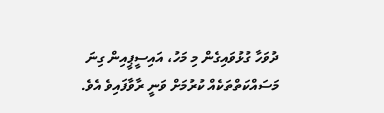ދުވަހާ ގުޅުވައިގެން މި މަހު، އައިސީޕީއިން ގިނަ މަސައްކަތްތަކެއް ކުރުމަށް ވަނީ ރާވާފައިވެ އެވެ.